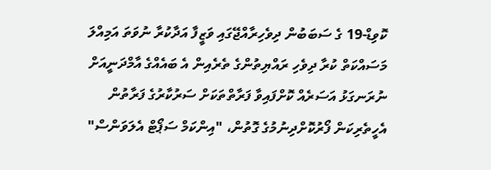ކޮވިޑް-19 ގެ ސަބަބުން ދިވެހިރާއްޖޭގައި ވަޒީފާ އަދާކުރާ ނުވަތަ އަމިއްލަ މަސައްކަތް ކުރާ ދިވެހި ރައްޔިތުންގެ ތެރެއިން އެ ބައެއްގެ އާމްދަނީއަށް ނުރަނގަޅު އަސަރެއް ކޮށްފައިވާ ފަރާތްތަކަށް ސަރުކާރުގެ ފަރާތުން އެހީތެރިކަން ފޯރުކޮށްދިނުމުގެ ގޮތުން، "އިންކަމް ސަޕޯޓް އެލަވަންސް"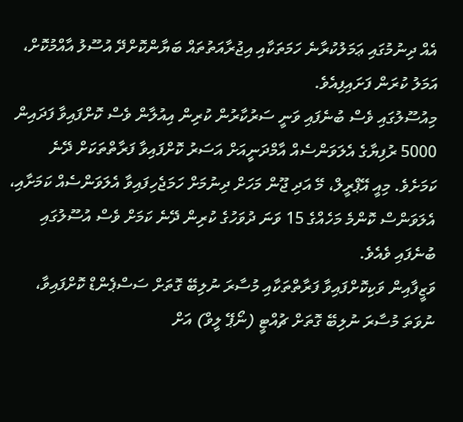އެއް ދިނުމުގައި ޢަމަލުކުރާނެ ހަމަތަކާއި އިޖުރާއަތުތައް ބަޔާންކޮށްދޭ އުސޫލު އާއްމުކޮށް، އަމަލު ކުރަން ފަށައިފިއެވެ.
މިއުސޫލުގައި ވެސް ބުނެފައި ވަނީ ސަރުކާރުން ކުރިން އިއުލާން ވެސް ކޮށްފައިވާ ފަދައިން 5000 ރުފިޔާގެ އެލަވަންސެއް އާމްދަނީއަށް އަސަރު ކޮށްފައިވާ ފަރާތްތަކަށް ދޭނެ ކަމަށެވެ. މިއީ އޭޕްރީލް، މޭ އަދި ޖޫން މަހަށް ދިނުމަށް ހަމަޖެހިފައިވާ އެލަވަންސެއް ކަމަށާއި، އެލަވަންސް ކޮންމެ މަހެއްގެ 15 ވަނަ ދުވަހުގެ ކުރިން ދޭނެ ކަމަށް ވެސް އުސޫލުގައި ބުނެފައި ވެއެވެ.
ވަޒީފާއިން ވަކިކޮށްފައިވާ ފަރާތްތަކާއި މުސާރަ ނުލިބޭ ގޮތަށް ސަސްޕެންޑް ކޮށްފައިވާ، ނުވަތަ މުސާރަ ނުލިބޭ ގޮތަށް ޗުއްޓީ (ނޯޕޭ ލީވް) އަށް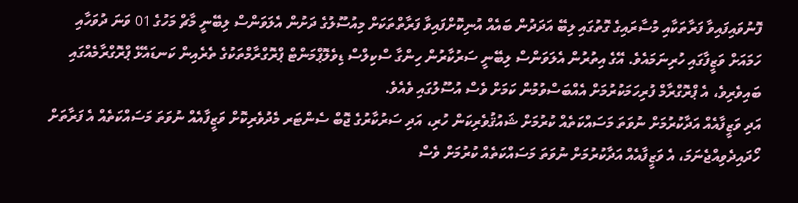ފޮނުވައިފައިވާ ފަރާތަކާއި މުސާރައިގެ ގޮތުގައި ލިބޭ އަދަދުން ބައެއް އުނިކޮށްފައިވާ ފަރާތްތަކަށް މިއުސޫލުގެ ދަށުން އެލަވަންސް ލިބޭނީ މާޗް މަހުގެ 01 ވަނަ ދުވަހާއި ހަމައަށް ވަޒީފާގައި ހުރިނަމައެވެ. އޭގެ އިތުރުން އެލަވަންސް ލިބޭނީ ސަރުކާރުން ހިންގާ ސްކިލްސް ޑިވެލޮޕްމަންޓް ޕްރޮގްރާމްތަކުގެ ތެރެއިން ކަނޑައެޅޭ ޕްރޮގްރާމެއްގައި ބައިވެރިވެ، އެ ޕްރޮގްރާމް ފުރިހަމަކުރުމަށް އެއްބަސްވުމުން ކަމަށް ވެސް އުސޫލުގައި ވެއެވެ.
އަދި ވަޒީފާއެއް އަދާކުރުމަށް ނުވަތަ މަސައްކަތެއް ކުރުމަށް ޝައުޤުވެރިކަން ހުރި، އަދި ސަރުކާރުގެ ޖޮބް ސެންޓަރ މެދުވެރިކޮށް ވަޒީފާއެއް ނުވަތަ މަސައްކަތެއް އެ ފަރާތަށް ހޯދައިދެވިއްޖެނަމަ، އެ ވަޒީފާއެއް އަދާކުރުމަށް ނުވަތަ މަސައްކަތެއް ކުރުމަށް ވެސް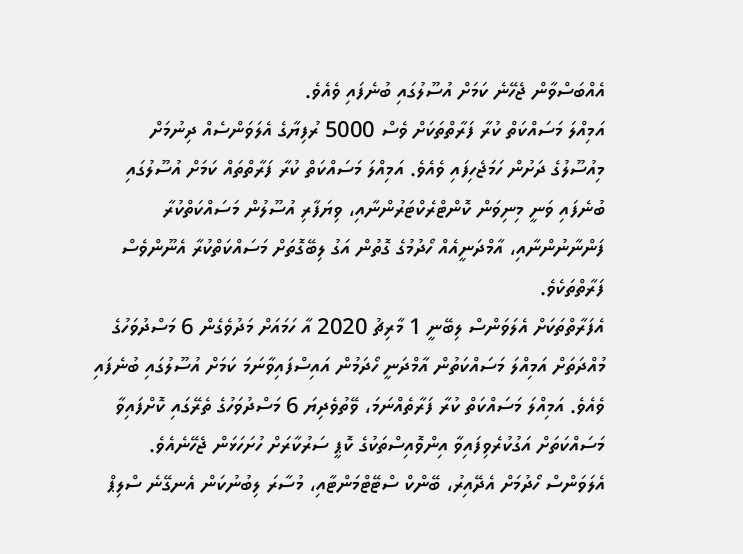އެއްބަސްވާން ޖެހޭނެ ކަމަށް އުސޫލުގައި ބުނެފައި ވެއެވެ.
އަމިއްލަ މަސައްކަތް ކުރާ ފަރާތްތަކަށް ވެސް 5000 ރުފިޔާގެ އެލަވަންސެއް ދިނުމަށް މިއުސޫލުގެ ދަށުން ހަމަޖެހިފައި ވެއެވެ. އަމިއްލަ މަސައްކަތް ކުރާ ފަރާތްތައް ކަމަށް އުސޫލުގައި ބުނެފައި ވަނީ މިނިވަން ކޮންޓްރެކްޓަރުންނާއި، ވިޔަފާރި އުސޫލުން މަސައްކަތްކުރާ ފަންނާނުންނާއި، އާމްދަނީއެއް ހޯދުމުގެ ގޮތުން އަގު ލިބޭގޮތަށް މަސައްކަތްކުރާ އެނޫންވެސް ފަރާތްތަކެވެ.
އެފަރާތްތަކަށް އެލަވަންސް ލިބޭނީ 1 މާރިޗު 2020 އާ ހަމައަށް މަދުވެގެން 6 މަސްދުވަހުގެ މުއްދަތަށް އަމިއްލަ މަސައްކަތުން އާމްދަނީ ހޯދަމުން އައިސްފައިވާނަމަ ކަމަށް އުސޫލުގައި ބުނެފައި ވެއެވެ. އަމިއްލަ މަސައްކަތް ކުރާ ފަރާތެއްނަމަ، ވޭތުވެދިޔަ 6 މަސްދުވަހުގެ ތެރޭގައި ކޮށްފައިވާ މަސައްކަތަށް އަގުކުރެވިފައިވާ އިންވޮއިސްތަކުގެ ކޮޕީ ސަރުކާރަށް ހުށަހަޅަން ޖެހޭނެއެވެ.
އެލަވަންސް ހޯދުމަށް އެދޭއިރު، ބޭންކް ސްޓޭޓްމަންޓާއި، މުސާރަ ލިބުނުކަން އެނގޭނެ ސްލިޕް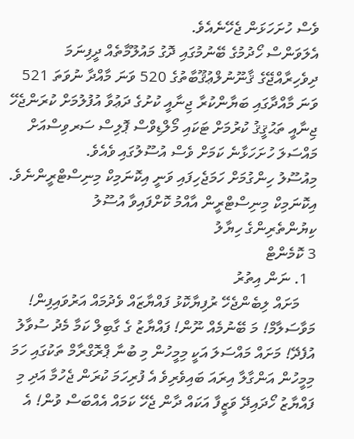ވެސް ހުށަހަޅަން ޖެހޭނެއެވެ.
އެލަވަންސް ހޯދުމުގެ ބޭނުމުގައި ދޮގު މައުލޫމާތެއް ދީފިނަމަ ދިވެހިރާއްޖޭގެ ޤާނޫނުލްޢުޤޫބާތުގެ 520 ވަނަ މާއްދާ ނުވަތަ 521 ވަނަ މާއްދާގައި ބަޔާންކުރާ ޖިނާއީ ކުށުގެ ދަޢުވާ އުފުލުމަށް ކުރަންޖެހޭ ޖިނާއީ ތަޙުޤީޤު ކުރުމަށް ޓަކައި މޯލްޑިވްސް ޕޮލިސް ސަރވިސްއަށް މައްސަލަ ހުށަހަޅާނެ ކަމަށް ވެސް އުސޫލުގައި ވެއެވެ.
މިއުސޫލު ހިންގުމަށް ހަމަޖެހިފައި ވަނީ އިކޮނަމިކް މިނިސްޓްރީންނެވެ.
އިކޮނަމިކް މިނިސްޓްރީން އާއްމު ކޮށްފައިވާ އުސޫލު
ކިޔުންތެރިންގެ ހިޔާލު
3 ކޮމެންޓް
  1. ނަން އިތުރު
    މަށައް ލިބެންޖެހޭ ރުފިޔާކޮޅު ފައްޔާޒައް ވެދުމައް އަރުވައިފިން! މަވާސަލާމް! މަ ބޭނުމެއް ނޫން! ފައްޔާޒު ގެ ގާބިލް ކަމާ މެދު ސުވާލު އުފެދޭ! މަށައް މައްސަލަ އަކީ މިމީހުން މި ބުނާ ޕްރޮގްރާމް ތަކުގައި ހަމަ މިމީހުން އަންގާލާ އިރައަ ބައިވެރިވެ އެ ފުރިހަމަ ކުރަން ޖެހުމާ އަދި މި ފައްޔާޒު ހޯދައިދޭ ވަޒީފާ އަކައް ދާން ޖެހޭ ކަމައް އެއްބަސް ވުން! އެ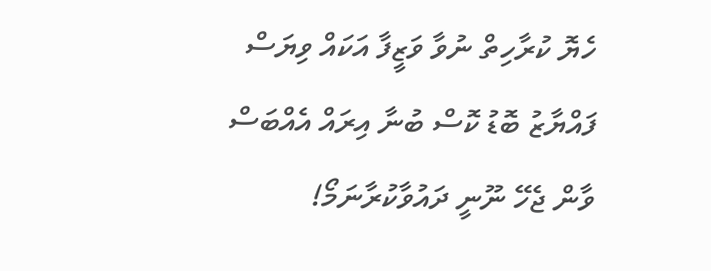ހެޔޮ ކުރާހިތް ނުވާ ވަޒީފާ އަކައް ވިޔަސް ފައްޔާޒު ބޮޑު ކޮސް ބުނާ އިރައް އެއްބަސް ވާން ޖެހޭ ނޫނީ ދައުވާކުރާނަމޯ!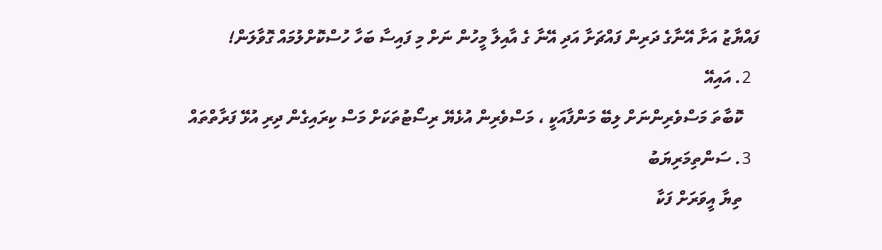ފައްޔާޒު އަށާ އޭނާގެ ދަރިން ފައްޗަށާ އަދި އޭނާ ގެ އާއިލާ މީހުން ނަށް މި ފައިސާ ބަހާ ހުސްކޮށްލުމައް ގޮވާލަން!
  2. އައިއޭ
    ކޮބާތަ މަސްވެރިންނަށް ލިބޭ މަންފާއަކީ ، މަސްވެރިން އުޅެޔޭ ރިސޯޓުތަކަށް މަސް ކިރައިގެން ދިރި އުޅޭ ފަރާތްތައް
  3. ސަންތިމަރިޔަބު
    ތިޔާ އީވަރަށް ފަކާ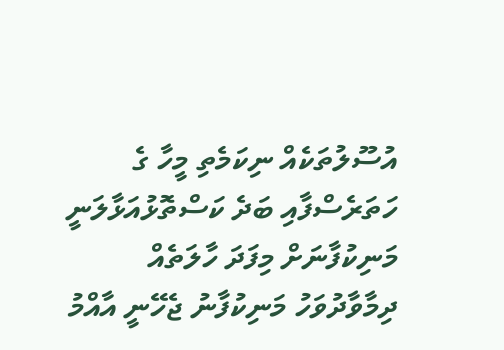އުސޫލުތަކެއް ނިކަމެތި މީހާ ގެ ހަތަރެސްފާއި ބަދެ ކަސްތޮޅުއަޅާލަނީ މަނިކުފާނަށް މިފަދަ ހާލަތެއް ދިމާވާދުވަހު މަނިކުފާނު ޖެހޭނީ އާއްމު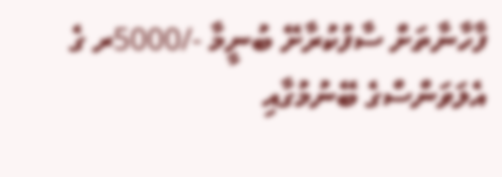ފާހާނާތަށް ސާފުކުރާށޭ ބުނީމާ -/5000ރ ގެ އެލަވަންސްގެ ބޭނުމުގާއި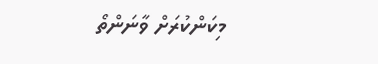މިކަންކުރަށް ވާނަންތޯ